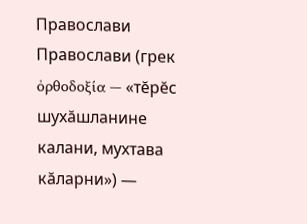Православи
Православи (грек ὀρθοδοξία — «тĕрĕс шухăшланине калани, мухтава кăларни») —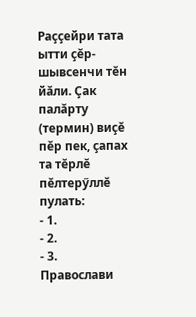Раççейри тата ытти çĕр-шывсенчи тĕн йăли. Çак палăрту (термин) виçĕ пĕр пек, çапах та тĕрлĕ пĕлтерӳллĕ пулать:
- 1.
- 2.
- 3.
Православи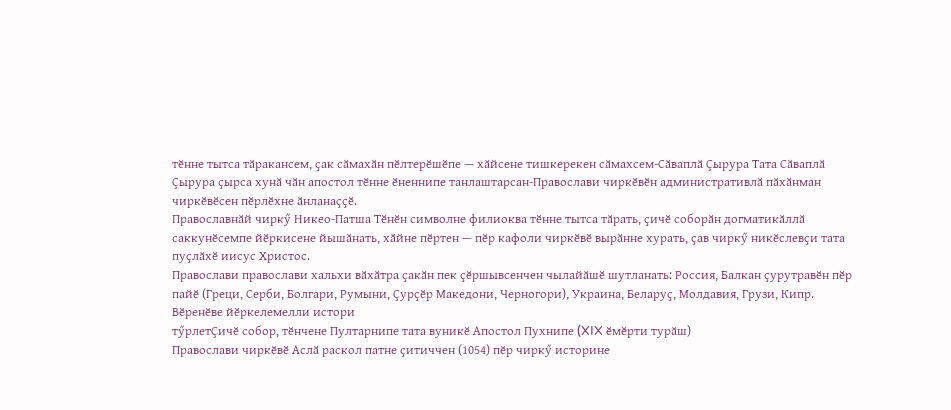тӗнне тытса тӑракансем, ҫак сӑмахӑн пӗлтерӗшӗпе — хӑйсене тишкерекен сӑмахсем-Сӑваплӑ Ҫырура Тата Сӑваплӑ Ҫырура ҫырса хунӑ чӑн апостол тӗнне ӗненнипе танлаштарсан-Православи чиркӗвӗн административлӑ пӑхӑнман чиркӗвӗсен пӗрлӗхне ӑнланаҫҫӗ.
Православнӑй чиркӳ Никео-Патша Тӗнӗн символне филиоква тӗнне тытса тӑрать, ҫичӗ соборӑн догматикӑллӑ саккунӗсемпе йӗркисене йышӑнать, хӑйне пӗртен — пӗр кафоли чиркӗвӗ вырӑнне хурать, ҫав чиркӳ никӗслевҫи тата пуҫлӑхӗ иисус Христос.
Православи православи хальхи вӑхӑтра ҫакӑн пек ҫӗршывсенчен чылайӑшӗ шутланать: Россия, Балкан ҫурутравӗн пӗр пайӗ (Греци, Серби, Болгари, Румыни, Ҫурҫӗр Македони, Черногори), Украина, Беларуҫ, Молдавия, Грузи, Кипр.
Вӗренӗве йӗркелемелли истори
тӳрлетҪичӗ собор, тӗнчене Пултарнипе тата вуникӗ Апостол Пухнипе (XIX ӗмӗрти турӑш)
Православи чиркӗвӗ Аслӑ раскол патне ҫитиччен (1054) пӗр чиркӳ историне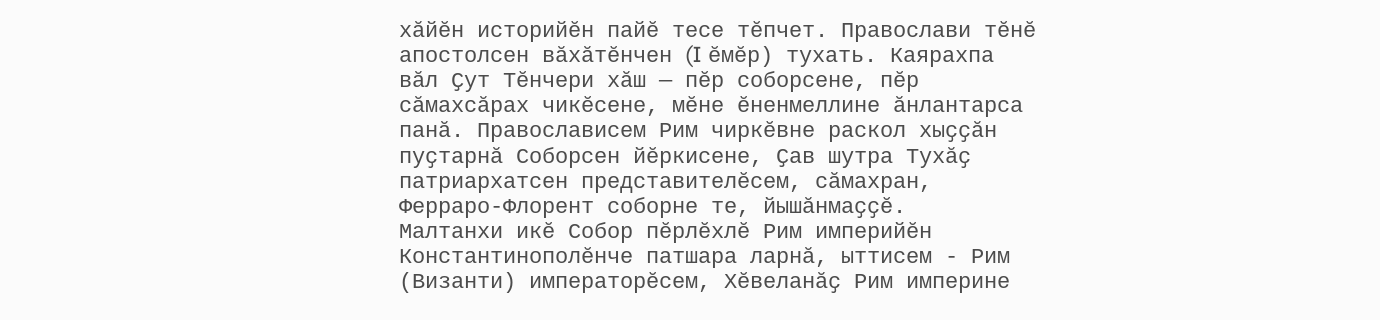хӑйӗн историйӗн пайӗ тесе тӗпчет. Православи тӗнӗ апостолсен вӑхӑтӗнчен (I ӗмӗр) тухать. Каярахпа вӑл Ҫут Тӗнчери хӑш — пӗр соборсене, пӗр сӑмахсӑрах чикӗсене, мӗне ӗненмеллине ӑнлантарса панӑ. Православисем Рим чиркӗвне раскол хыҫҫӑн пуҫтарнӑ Соборсен йӗркисене, Ҫав шутра Тухӑҫ патриархатсен представителӗсем, сӑмахран, Ферраро-Флорент соборне те, йышӑнмаҫҫӗ.
Малтанхи икӗ Собор пӗрлӗхлӗ Рим империйӗн Константинополӗнче патшара ларнӑ, ыттисем - Рим (Византи) императорӗсем, Хӗвеланӑҫ Рим империне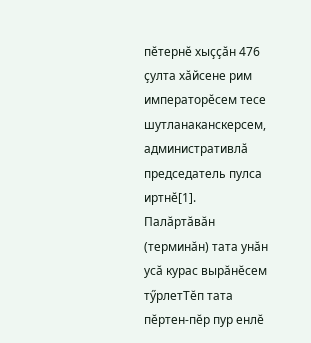пӗтернӗ хыҫҫӑн 476 ҫулта хӑйсене рим императорӗсем тесе шутланаканскерсем, административлӑ председатель пулса иртнӗ[1].
Палăртăвăн (терминăн) тата унăн усă курас вырăнĕсем
тӳрлетТĕп тата пĕртен-пĕр пур енлĕ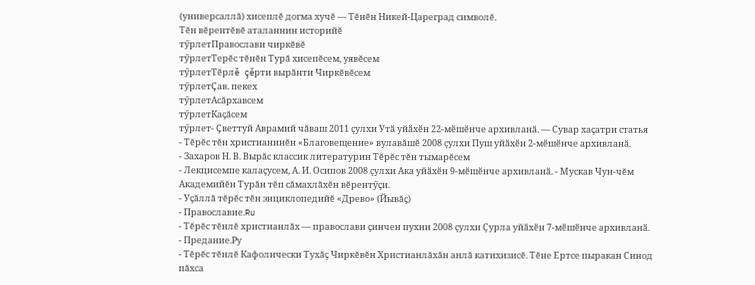(универсаллă) хисеплĕ догма хучĕ — Тĕнĕн Никей-Цареград символĕ.
Тĕн вĕрентĕвĕ аталаннин историйĕ
тӳрлетПравослави чиркĕвĕ
тӳрлетТерĕс тĕнĕн Турă хисепĕсем, уявĕсем
тӳрлетТĕрлĕ çĕрти вырăнти Чиркĕвĕсем
тӳрлетÇав. пекех
тӳрлетАсăрхавсем
тӳрлетКаçăсем
тӳрлет- Çветтуй Аврамий чăваш 2011 ҫулхи Утӑ уйӑхӗн 22-мӗшӗнче архивланӑ. — Сувар хаçатри статья
- Тĕрĕс тĕн христианинĕн «Благовещение» вулавăшĕ 2008 ҫулхи Пуш уйӑхӗн 2-мӗшӗнче архивланӑ.
- Захаров Н. В. Вырăс классик литературин Тĕрĕс тĕн тымарĕсем
- Лекцисемпе калаçусем, А. И. Осипов 2008 ҫулхи Ака уйӑхӗн 9-мӗшӗнче архивланӑ. - Мускав Чун-чĕм Академийĕн Турăн тĕп сăмахлăхĕн вĕрентӳçи.
- Уçăллă тĕрĕс тĕн энциклопедийĕ «Древо» (Йывăç)
- Православие.Ru
- Тĕрĕс тĕнлĕ христианлăх — православи çинчен пухни 2008 ҫулхи Ҫурла уйӑхӗн 7-мӗшӗнче архивланӑ.
- Предание.Ру
- Тĕрĕс тĕнлĕ Кафолически Тухăç Чиркĕвĕн Христианлăхăн анлă катихизисĕ. Тĕне Ертсе пыракан Синод пăхса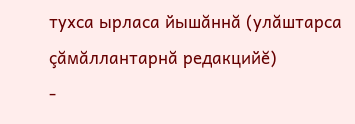тухса ырласа йышăннă (улăштарса çăмăллантарнă редакцийĕ)
-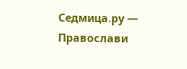Седмица.ру — Православи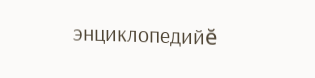энциклопедийĕ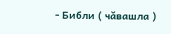- Библи ( чăвашла )